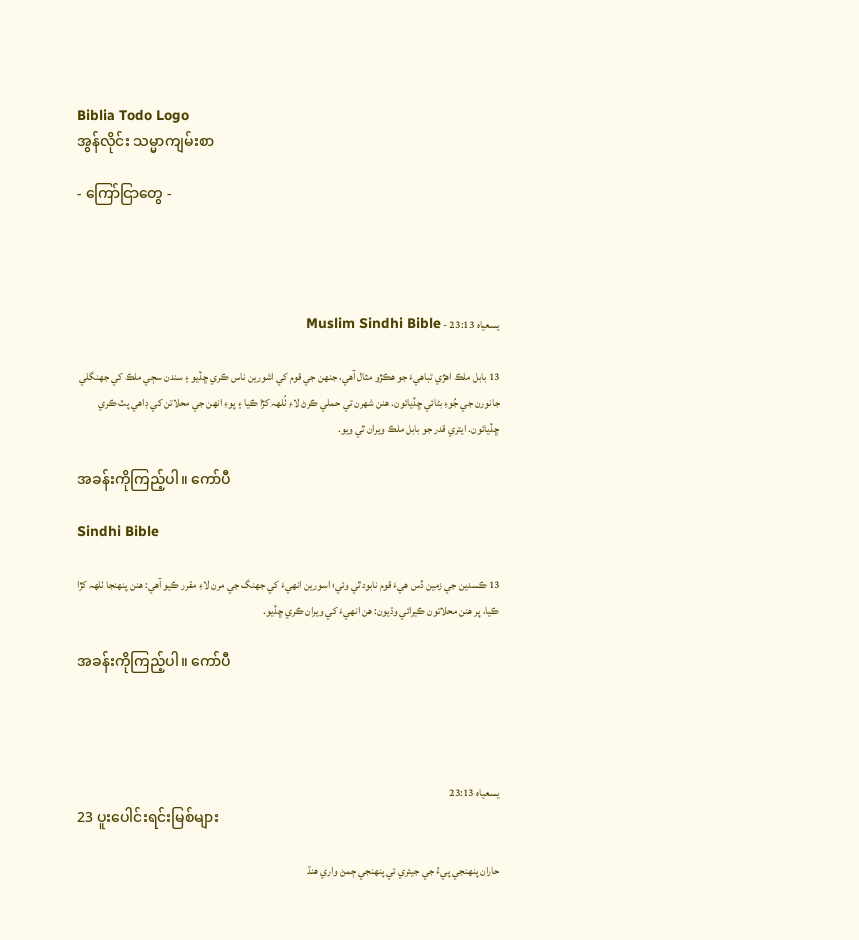Biblia Todo Logo
အွန်လိုင်း သမ္မာကျမ်းစာ

- ကြော်ငြာတွေ -




يسعياہ 23:13 - Muslim Sindhi Bible

13 بابل ملڪ اهڙي تباهيءَ جو هڪڙو مثال آهي، جنهن جي قوم کي اشورين ناس ڪري ڇڏيو ۽ سندن سڄي ملڪ کي جھنگلي جانورن جي جُوءِ بڻائي ڇڏيائون. هنن شهرن تي حملي ڪرڻ لاءِ ٺُلهہ کڙا ڪيا ۽ پوءِ انهن جي محلاتن کي ڊاهي پٽ ڪري ڇڏيائون. ايتري قدر جو بابل ملڪ ويران ٿي ويو.

အခန်းကိုကြည့်ပါ။ ကော်ပီ

Sindhi Bible

13 ڪسدين جي زمين ڏس هيءَ قوم نابود ٿي وئي؛ اسورين انهيءَ کي جهنگ جي مرن لاءِ مقرر ڪيو آهي: هنن پنهنجا ٺلهہ کڙا ڪيا، پر هنن محلاتون ڪيرائي وڌيون: هن انهيءَ کي ويران ڪري ڇڏيو.

အခန်းကိုကြည့်ပါ။ ကော်ပီ




يسعياہ 23:13
23 ပူးပေါင်းရင်းမြစ်များ

حاران پنهنجي پيءُ جي جيئري ئي پنهنجي ڄمڻ واري هنڌ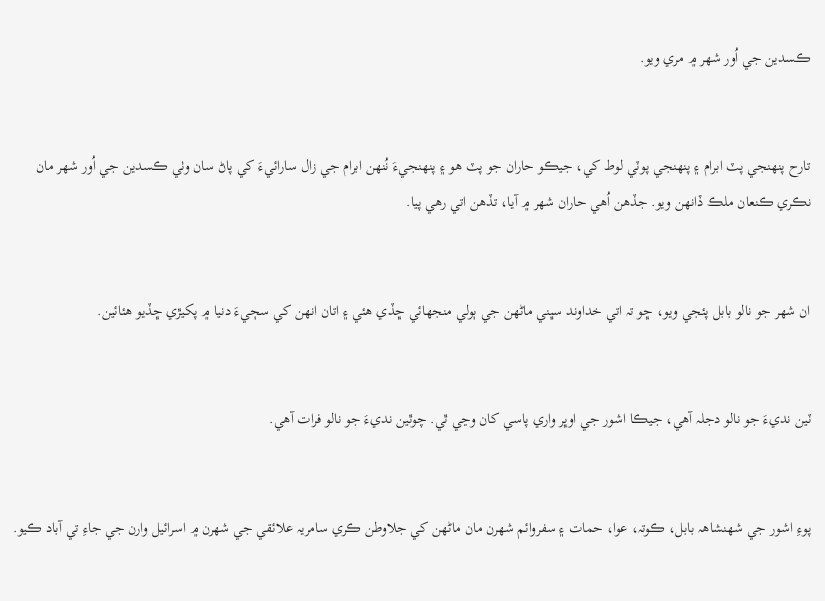ڪسدين جي اُور شهر ۾ مري ويو.


تارح پنهنجي پٽ ابرام ۽ پنهنجي پوٽي لوط کي، جيڪو حاران جو پٽ هو ۽ پنهنجيءَ نُنهن ابرام جي زال سارائيءَ کي پاڻ سان وٺي ڪسدين جي اُور شهر مان نڪري ڪنعان ملڪ ڏانهن ويو. جڏهن اُهي حاران شهر ۾ آيا، تڏهن اتي رهي پيا.


ان شهر جو نالو بابل پئجي ويو، ڇو تہ اتي خداوند سڀني ماڻهن جي ٻولي منجھائي ڇڏي هئي ۽ اتان انهن کي سڄيءَ دنيا ۾ پکيڙي ڇڏيو هئائين.


ٽين نديءَ جو نالو دجلہ آهي، جيڪا اشور جي اوڀر واري پاسي کان وڃي ٿي. چوٿين نديءَ جو نالو فرات آهي.


پوءِ اشور جي شهنشاهہ بابل، ڪوتہ، عوا، حمات ۽ سفروائم شهرن مان ماڻهن کي جلاوطن ڪري سامريہ علائقي جي شهرن ۾ اسرائيل وارن جي جاءِ تي آباد ڪيو.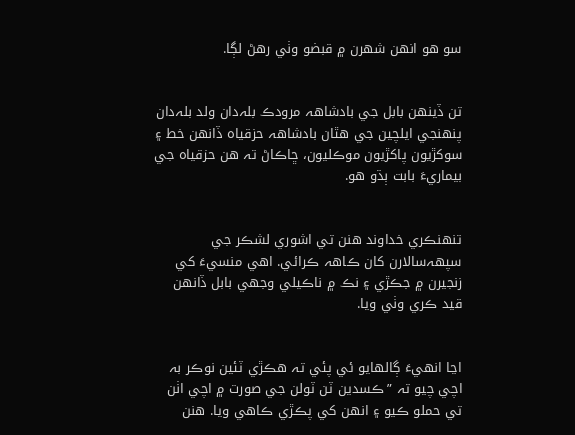سو هو انهن شهرن ۾ قبضو وٺي رهڻ لڳا.


تن ڏينهن بابل جي بادشاهہ مرودڪ بلہ‌دان ولد بلہ‌دان پنهنجي ايلچين جي هٿان بادشاهہ حزقياہ ڏانهن خط ۽ سوکڙيون پاکڙيون موڪليون، ڇاڪاڻ تہ هن حزقياہ جي بيماريءَ بابت ٻڌو هو.


تنهنڪري خداوند هنن تي اشوري لشڪر جي سپهہ‌سالارن کان ڪاهہ ڪرائي. اهي منسيءَ کي زنجيرن ۾ جڪڙي ۽ نڪ ۾ ناڪيلي وجھي بابل ڏانهن قيد ڪري وٺي ويا.


اڃا انهيءَ ڳالهايو ئي پئي تہ هڪڙي ٽئين نوڪر بہ اچي چيو تہ ”ڪسدين ٽن ٽولن جي صورت ۾ اچي اٺن تي حملو ڪيو ۽ انهن کي پڪڙي ڪاهي ويا. هنن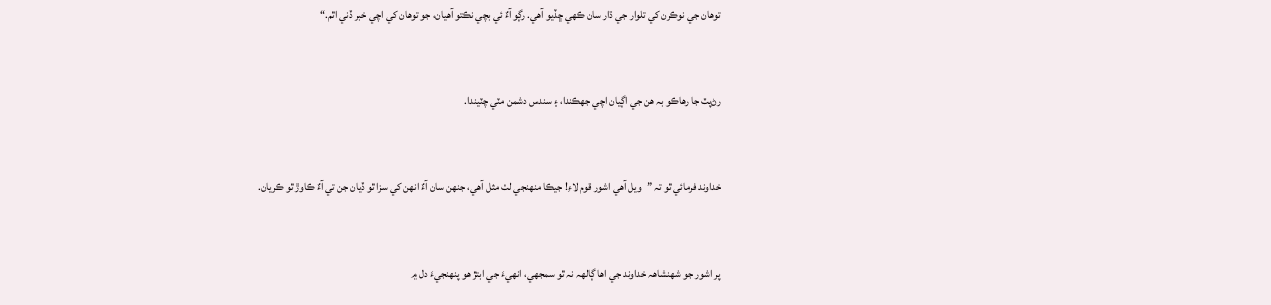توهان جي نوڪرن کي تلوار جي ڌار سان ڪهي ڇڏيو آهي. رڳو آءٌ ئي بچي نڪتو آهيان، جو توهان کي اچي خبر ڏني اٿم.“


رڻ‌پٽ جا رهاڪو بہ هن جي اڳيان اچي جھڪندا، ۽ سندس دشمن مٽي چٽيندا.


خداوند فرمائي ٿو تہ ”ويل آهي اشور قوم لاءِ! جيڪا منهنجي لٺ مثل آهي، جنهن سان آءٌ انهن کي سزا ٿو ڏيان جن تي آءٌ ڪاوڙ ٿو ڪريان.


پر اشور جو شهنشاهہ خداوند جي اها ڳالهہ نہ ٿو سمجھي، انهيءَ جي ابتڙ هو پنهنجيءَ دل ۾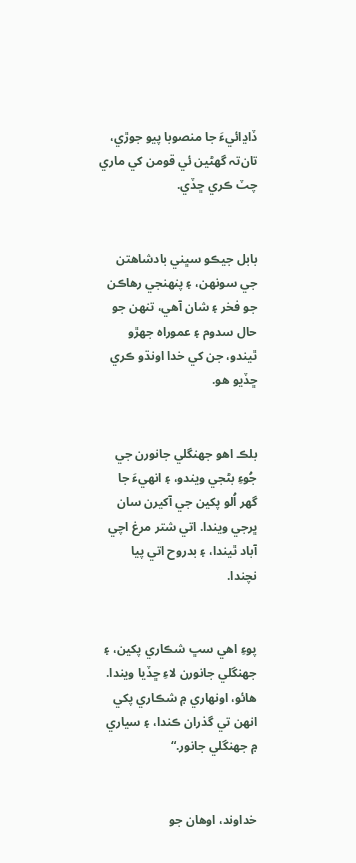ڏاڍائيءَ جا منصوبا پيو جوڙي، تان‌تہ گھڻين ئي قومن کي ماري چٽ ڪري ڇڏي.


بابل جيڪو سڀني بادشاهتن جي سونهن، ۽ پنهنجي رهاڪن جو فخر ۽ شان آهي، تنهن جو حال سدوم ۽ عموراہ جهڙو ٿيندو، جن کي خدا اونڌو ڪري ڇڏيو هو.


بلڪ اهو جھنگلي جانورن جي جُوءِ بڻجي ويندو، ۽ انهيءَ جا گھر اُلو پکين جي آکيرن سان ڀرجي ويندا. اتي شتر مرغ اچي آباد ٿيندا، ۽ بدروح اتي پيا نچندا.


پوءِ اهي سڀ شڪاري پکين، ۽ جھنگلي جانورن لاءِ ڇڏيا ويندا. هائو، اونهاري ۾ شڪاري پکي انهن تي گذران ڪندا، ۽ سياري ۾ جھنگلي جانور.“


خداوند، اوهان جو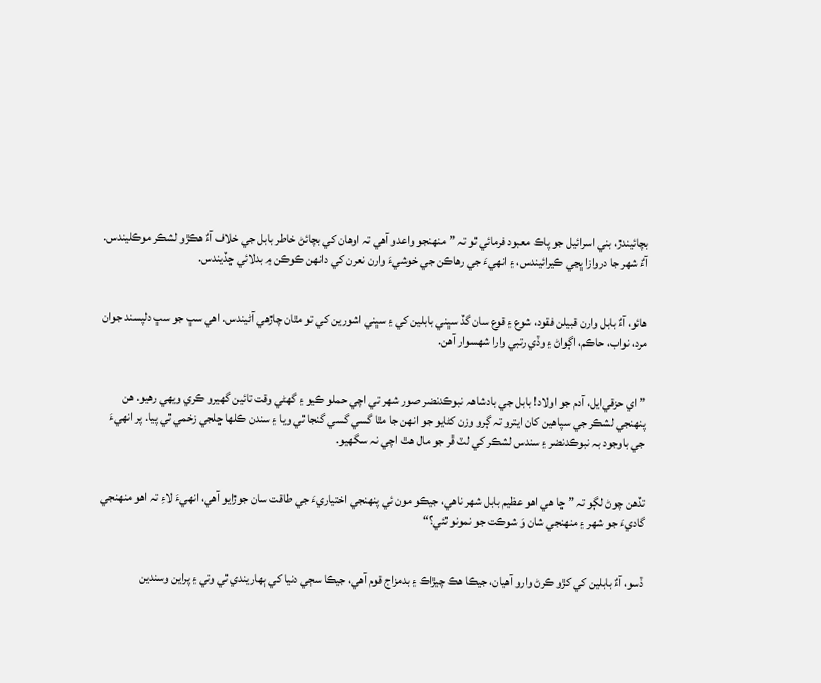بچائيندڙ، بني اسرائيل جو پاڪ معبود فرمائي ٿو تہ ”منهنجو واعدو آهي تہ اوهان کي بچائڻ خاطر بابل جي خلاف آءٌ هڪڙو لشڪر موڪليندس. آءٌ شهر جا دروازا ڀڃي ڪيرائيندس، ۽ انهيءَ جي رهاڪن جي خوشيءَ وارن نعرن کي دانهن ڪوڪن ۾ بدلائي ڇڏيندس.


هائو، آءٌ بابل وارن قبيلن فقود، شوع ۽ قوع سان گڏ سڀني بابلين کي ۽ سڀني اشورين کي تو مٿان چاڙهي آڻيندس. اهي سڀ جو سڀ دلپسند جوان مرد، نواب، حاڪم، اڳواڻ ۽ وڏي رتبي وارا شهسوار آهن.


”اي حزقي‌ايل، آدم جو اولاد! بابل جي بادشاهہ نبوڪدنضر صور شهر تي اچي حملو ڪيو ۽ گھڻي وقت تائين گھيرو ڪري ويهي رهيو. هن پنهنجي لشڪر جي سپاهين کان ايترو تہ ڳرو وزن کڻايو جو انهن جا مٿا گسي گسي گنجا ٿي ويا ۽ سندن ڪلها ڇلجي زخمي ٿي پيا. پر انهيءَ جي باوجود بہ نبوڪدنضر ۽ سندس لشڪر کي لٽ ڦر جو مال هٿ اچي نہ سگھيو.


تڏهن چوڻ لڳو تہ ”ڇا هي اهو عظيم بابل شهر ناهي، جيڪو مون ئي پنهنجي اختياريءَ جي طاقت سان جوڙايو آهي، انهيءَ لاءِ تہ اهو منهنجي گاديءَ جو شهر ۽ منهنجي شان وَ شوڪت جو نمونو ٿئي؟“


ڏسو، آءٌ بابلين کي کڙو ڪرڻ وارو آهيان، جيڪا هڪ چيڙاڪ ۽ بدمزاج قوم آهي، جيڪا سڄي دنيا کي ٻهاريندي ٿي وتي ۽ پراين وسندين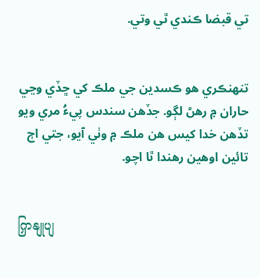تي قبضا ڪندي ٿي وتي.


تنهنڪري هو ڪسدين جي ملڪ کي ڇڏي وڃي حاران ۾ رهڻ لڳو. جڏهن سندس پيءُ مري ويو تڏهن خدا کيس هن ملڪ ۾ وٺي آيو، جتي اڄ تائين اوهين رهندا ٿا اچو.


ကြှနျုပျ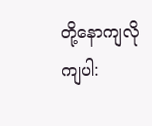တို့နောကျလိုကျပါ: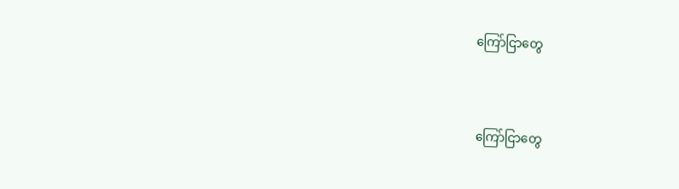ကြော်ငြာတွေ


ကြော်ငြာတွေ